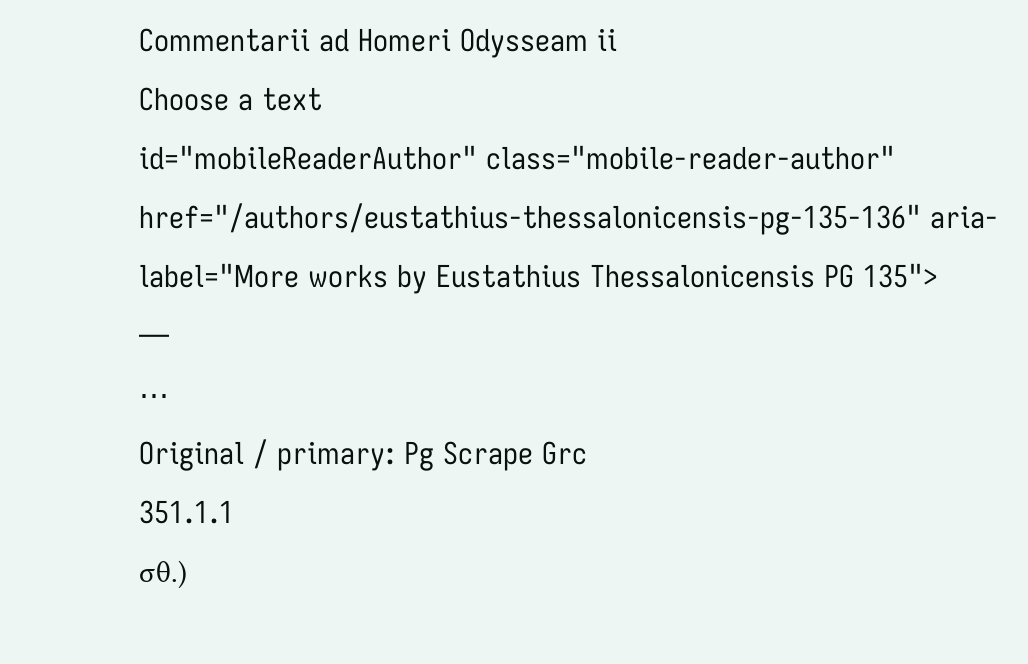Commentarii ad Homeri Odysseam ii
Choose a text
id="mobileReaderAuthor" class="mobile-reader-author" href="/authors/eustathius-thessalonicensis-pg-135-136" aria-label="More works by Eustathius Thessalonicensis PG 135">
—
⋯
Original / primary: Pg Scrape Grc
351.1.1
σθ.)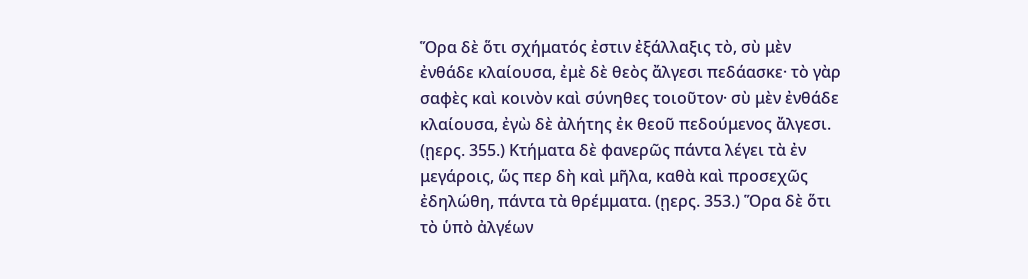Ὅρα δὲ ὅτι σχήματός ἐστιν ἐξάλλαξις τὸ, σὺ μὲν ἐνθάδε κλαίουσα, ἐμὲ δὲ θεὸς ἄλγεσι πεδάασκε· τὸ γὰρ σαφὲς καὶ κοινὸν καὶ σύνηθες τοιοῦτον· σὺ μὲν ἐνθάδε κλαίουσα, ἐγὼ δὲ ἀλήτης ἐκ θεοῦ πεδούμενος ἄλγεσι. (ῃερς. 355.) Κτήματα δὲ φανερῶς πάντα λέγει τὰ ἐν μεγάροις, ὥς περ δὴ καὶ μῆλα, καθὰ καὶ προσεχῶς ἐδηλώθη, πάντα τὰ θρέμματα. (ῃερς. 353.) Ὅρα δὲ ὅτι τὸ ὑπὸ ἀλγέων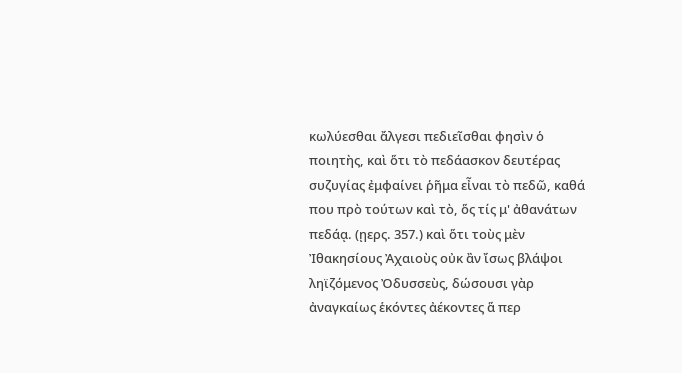κωλύεσθαι ἄλγεσι πεδιεῖσθαι φησὶν ὁ ποιητὴς, καὶ ὅτι τὸ πεδάασκον δευτέρας συζυγίας ἐμφαίνει ῥῆμα εἶναι τὸ πεδῶ, καθά που πρὸ τούτων καὶ τὸ, ὅς τίς μ' ἀθανάτων πεδάᾳ. (ῃερς. 357.) καὶ ὅτι τοὺς μὲν Ἰθακησίους Ἀχαιοὺς οὐκ ἂν ἴσως βλάψοι ληϊζόμενος Ὀδυσσεὺς, δώσουσι γὰρ ἀναγκαίως ἑκόντες ἀέκοντες ἅ περ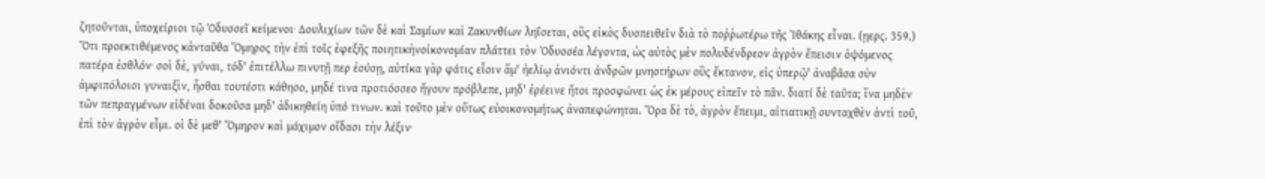ζητοῦνται, ὑποχείριοι τῷ Ὀδυσσεῖ κείμενοι· Δουλιχίων τῶν δὲ καὶ Σαμίων καὶ Ζακυνθίων ληΐσεται, οὓς εἰκὸς δυσπειθεῖν διὰ τὸ ποῤῥωτέρω τῆς Ἰθάκης εἶναι. (ῃερς. 359.) Ὅτι προεκτιθέμενος κἀνταῦθα Ὅμηρος τὴν ἐπὶ τοῖς ἐφεξῆς ποιητικὴνοἰκονομίαν πλάττει τὸν Ὀδυσσέα λέγοντα, ὡς αὐτὸς μὲν πολυδένδρεον ἀγρὸν ἔπεισιν ὀψόμενος πατέρα ἐσθλόν· σοὶ δὲ, γύναι, τόδ' ἐπιτέλλω πινυτῇ περ ἐούσῃ, αὐτίκα γὰρ φάτις εἶσιν ἅμ' ἠελίῳ ἀνιόντι ἀνδρῶν μνηστήρων οὓς ἔκτανον, εἰς ὑπερῷ' ἀναβᾶσα σὺν ἀμφιπόλοισι γυναιξὶν, ἧσθαι τουτέστι κάθησο, μηδέ τινα προτιόσσεο ἤγουν πρόβλεπε, μηδ' ἐρέεινε ἤτοι προσφώνει ὡς ἐκ μέρους εἰπεῖν τὸ πᾶν. διατί δὲ ταῦτα; ἵνα μηδὲν τῶν πεπραγμένων εἰδέναι δοκοῦσα μηδ' ἀδικηθείη ὑπό τινων. καὶ τοῦτο μὲν οὕτως εὐοικονομήτως ἀναπεφώνηται. Ὅρα δὲ τὸ, ἀγρὸν ἔπειμι, αἰτιατικῇ συνταχθὲν ἀντὶ τοῦ, ἐπὶ τὸν ἀγρὸν εἶμι. οἱ δὲ μεθ' Ὅμηρον καὶ μάχιμον οἴδασι τὴν λέξιν·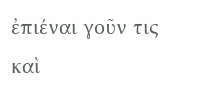ἐπιέναι γοῦν τις καὶ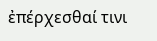ἐπέρχεσθαί τινι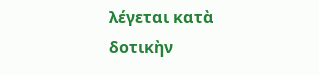λέγεται κατὰ δοτικὴν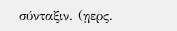σύνταξιν. (ῃερς.